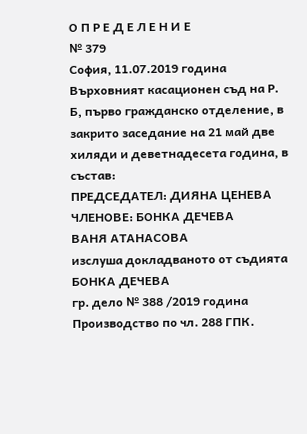О П Р Е Д Е Л Е Н И Е
№ 379
София, 11.07.2019 година
Върховният касационен съд на Р. Б, първо гражданско отделение, в закрито заседание на 21 май две хиляди и деветнадесета година, в състав:
ПРЕДСЕДАТЕЛ: ДИЯНА ЦЕНЕВА
ЧЛЕНОВЕ: БОНКА ДЕЧЕВА
ВАНЯ АТАНАСОВА
изслуша докладваното от съдията БОНКА ДЕЧЕВА
гр. дело № 388 /2019 година
Производство по чл. 288 ГПК.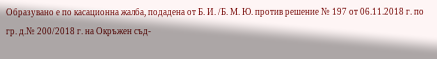Образувано е по касационна жалба, подадена от Б. И. /Б. М. Ю. против решение № 197 от 06.11.2018 г. по гр. д.№ 200/2018 г. на Окръжен съд-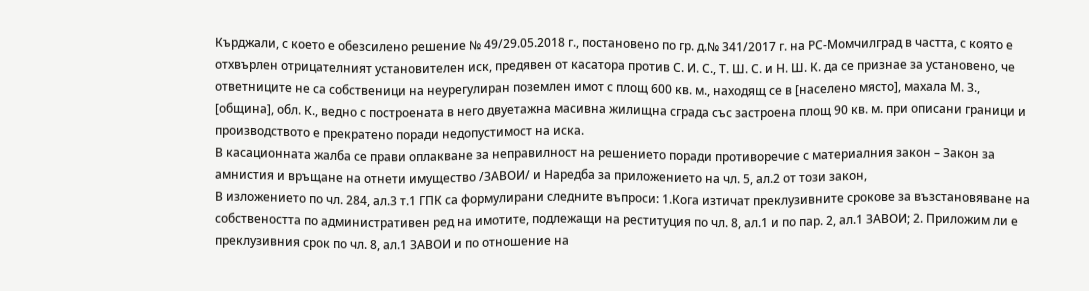Кърджали, с което е обезсилено решение № 49/29.05.2018 г., постановено по гр. д.№ 341/2017 г. на РС-Момчилград в частта, с която е отхвърлен отрицателният установителен иск, предявен от касатора против С. И. С., Т. Ш. С. и Н. Ш. К. да се признае за установено, че ответниците не са собственици на неурегулиран поземлен имот с площ 600 кв. м., находящ се в [населено място], махала М. З., [община], обл. К., ведно с построената в него двуетажна масивна жилищна сграда със застроена площ 90 кв. м. при описани граници и производството е прекратено поради недопустимост на иска.
В касационната жалба се прави оплакване за неправилност на решението поради противоречие с материалния закон – Закон за амнистия и връщане на отнети имущество /ЗАВОИ/ и Наредба за приложението на чл. 5, ал.2 от този закон,
В изложението по чл. 284, ал.3 т.1 ГПК са формулирани следните въпроси: 1.Кога изтичат преклузивните срокове за възстановяване на собствеността по административен ред на имотите, подлежащи на реституция по чл. 8, ал.1 и по пар. 2, ал.1 ЗАВОИ; 2. Приложим ли е преклузивния срок по чл. 8, ал.1 ЗАВОИ и по отношение на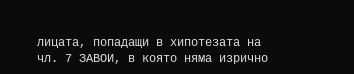лицата, попадащи в хипотезата на чл. 7 ЗАВОИ, в която няма изрично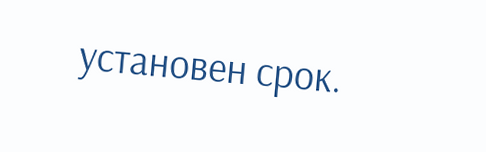установен срок.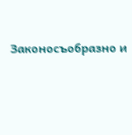Законосъобразно и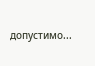допустимо...